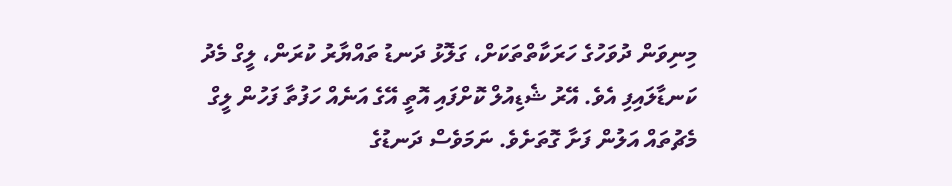މިނިވަން ދުވަހުގެ ހަރަކާތްތަކަށް، ގަލޮޅު ދަނޑު ތައްޔާރު ކުރަން، ލީގް މެދު ކަނޑާލައިފި އެވެ. އޭރު ޝެޑިއުލް ކޮށްފައި އޮތީ އޭގެ އަނެއް ހަފުތާ ފަހުން ލީގް މެޗުތައް އަލުން ފަށާ ގޮތަށެވެ. ނަމަވެސް ދަނޑުގެ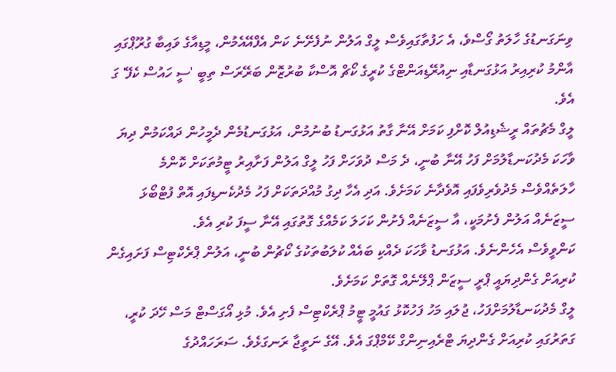ވިނަގަނޑުގެ ހާލަތު ގޯސްވެ، އެ ހަފުތާގައިވެސް ލީގް އަލުން ނުފެށޭނެ ކަން އެފްއޭއެމުން، މީޑިއާގެ ވައިބާ ގުރޫޕްގައި އާންމު ކުރިއިރު އަޅުގަނޑާއި ނިއުރޭޑިއަންޓްގެ ކުރީގެ ކޯޗް އޮސްކާ ބުރުޒޮން ބަރޭރަސް ތިބީ 'ސީ ހައުސް ކެފޭ' ގަ އެވެ.
ލީގް މެޗުތައް ރީޝެޑިއުލް ކޮށްފި ކަމަށް އޭނާ ގާތު އަޅުގަނޑު ބުނުމުން، އަޅުގަނޑުމެން ދެމީހުން ދައްކަމުން ދިޔަ ވާހަކަ މެދުކަނޑާލުމަށް ފަހު އޭނާ ބުނީ، ދެ މަސް ދުވަހަށް ފަހު ލީގް އަލުން ފަށާއިރު ޓީމުތަކަށް ކޮންމެ ހާލަތެއްވެސް މެދުވެރިވެފައި އޮވެދާނެ ކަމަށެވެ. އަދި އެހާ ދިގު މުއްދަތަކަށް ފަހު މެދުކެނޑިފައި އޮތް ފުޓްބޯޅަ ސީޒަނެއް އަލުން ފެށުމަކީ، އާ ސީޒަނެއް ފެށުން ކަހަލަ ކަމެއްގެ ގޮތުގައި އޭނާ ސީފަ ކުރި އެވެ.
ކަންވީވެސް އެހެންނެވެ. އަޅުގަނޑު ވާހަކަ ދެއްކި ބައެއް ކުލަބުތަކުގެ ކޯޗުން ބުނީ، އަލުން ޕްރެކްޓިސް ފަށައިގެން ކުރިއަށް ގެންދިޔައީ ޕްރީ ސީޒަން ޕްލޭނެއް ގޮތަށް ކަމަށެވެ.
ލީގް މެދުކަނޑާލުމަށްފަހު، ޖުލައި މަހު ފަހުކޮޅު ގައުމީ ޓީމު ޕްރެކްޓިސް ފެށި އެވެ. މުޅި އޯގަސްޓް މަސް ހޭދަ ކުރީ، ގަތަރުގައި ކުރިއަށް ގެންދިޔަ ޓްރެއިނިންގް ކޭމްޕްގަ އެވެ. އޭގެ ނަތީޖާ ރަނގަޅެވެ. ސަރަހައްދުގެ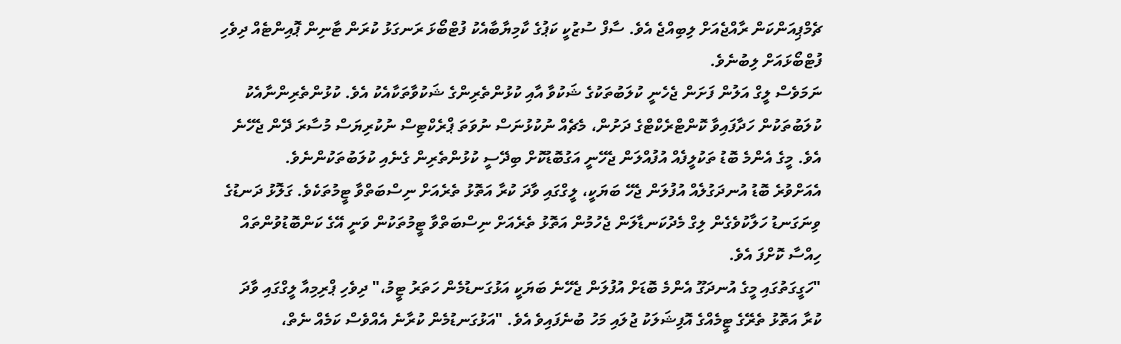ޗެމްޕިއަންކަން ރާއްޖެއަށް ލިބިއްޖެ އެވެ. ސާފް ސުޒުކީ ކަޕުގެ ކާމިޔާބާއެކު ފުޓްބޯޅަ ރަނގަޅު ކުރަން ޓާނިން ޕޮއިންޓެއް ދިވެހި ފުޓްބޯޅައަށް ލިބުނެވެ.
ނަމަވެސް ލީގް އަލުން ފަށަން ޖެހެނީ ކުލަބުތަކުގެ ޝަކުވާ އާއި ކުޅުންތެރިންގެ ޝަކުވާތަކާއެކު އެވެ. ކުޅުންތެރިންނާއެކު ކުލަބުތަކުން ހަދާފައިވާ ކޮންޓްރެކްޓްގެ ދަށުން، މެޗެއް ނުކުޅުނަސް ނުވަތަ ޕްރެކްޓިސް ނުކުރިޔަސް މުސާރަ ދޭން ޖެހޭނެ އެވެ. މީގެ އެންމެ ބޮޑު ތަކުލީފެއް އުފުއްލަން ޖެހޭނީ އަގުބޮޑުކޮށް ބިދޭސީ ކުޅުންތެރިން ގެނެއި ކުލަބުތަކުންނެވެ.
އެއަށްވުރެ ބޮޑު އުނދަގުލެއް އުފުލަން ޖެހޭ ބަޔަކީ، ލީގްގައި ވާދަ ކުރާ އަތޮޅު ތެރެއަށް ނިސްބަތްވާ ޓީމުތަކެވެ. ގަލޮޅު ދަނޑުގެ ވިނަގަނޑު ހަލާކުވެގެން ލިގް މެދުކަނޑާލަން ޖެހުމުން އަތޮޅު ތެރެއަށް ނިސްބަތްވާ ޓީމުތަކުން ވަނީ އޭގެ ކަންބޮޑުވުންތައް ހިއްސާ ކޮށްފަ އެވެ.
"ހަގީގަތުގައި މީގެ އުނދަގޫ އެންމެ ބޮޑަށް އުފުލަން ޖެހޭނެ ބަޔަކީ އަޅުގަނޑުމެން ހަތަރު ޓީމު،" ދިވެހި ޕްރިމިއާ ލީގްގައި ވާދަ ކުރާ އަތޮޅު ތެރޭގެ ޓީމެއްގެ އޮފިޝަލަކު ޖުލައި މަހު ބުނެފައިވެ އެވެ. "އަޅުގަނޑުމެން ކުރާނެ އެއްވެސް ކަމެއް ނެތް،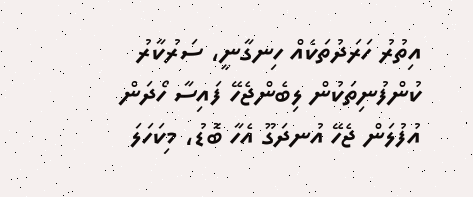އިތުރު ހަރަދުތަކެއް ހިނގާނީ، ސަރުކާރު ކުންފުނިތަކުން ލިބެންޖެހޭ ފައިސާ ހޯދަން އުފުލަން ޖެހޭ އުނދަގޫ އެހާ ބޮޑު، މިކަހަލަ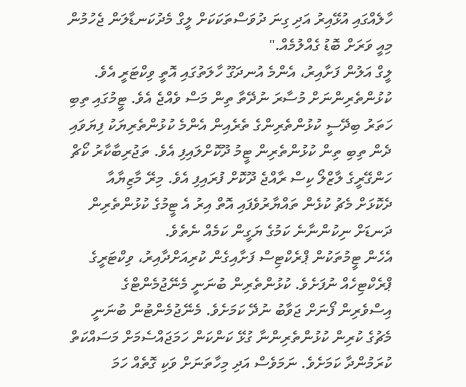ހާލެއްގައި އުޅޭއިރު އަދި ގިނަ ދުވަސްތަކަކަށް ލީގް މެދުކަނޑާލަން ޖެހުމުން މިއީ ވަރަށް ބޮޑު ގެއްލުމެއް."
ލީގް އަލުން ފަށާއިރު، އެންމެ އުނދަގޫ ހާލަތުގައި އޮތީ ވިކްޓަރީ އެވެ. ކުޅުންތެރިންނަށް މުސާރަ ނުދޭތާ ތިން މަސް ވެއްޖެ އެވެ. ޓީމުގައި ތިބި ހަތަރު ބިދޭސީ ކުޅުންތެރިންގެ ތެރެއިން އެންމެ ކުޅުންތެރިޔަކު ފިޔަވައި ދެން ތިބި ތިން ކުޅުންތެރިން ޓީމު ދޫކޮށްލައިފި އެވެ. ތަޖުރިބާކާރު ކޯޗް ހަންގޭރީގެ ލާޒްލޯ ކިސް ރާއްޖެ ދޫކޮށް ފުރައިފި އެވެ. މިރޭ މާޒިޔާއާ ދެކޮޅަށް މެޗު ކުޅެން ތައްޔާރުވެފައި އޮތް އިރު އެ ޓީމުގެ ކުޅުންތެރިން ދަނޑަށް ނިކުންނާނެ ކަމުގެ ޔަގީން ކަމެއް ނެތެވެ.
އެހެން ޓީމުތަކުން ޕްރެކްޓިސް ފަށާއިގެން ކުރިއަށްދާއިރު، ވިކްޓަރީގެ ޕްރެކްޓިހެއް ނުފަށެވެ. ކުޅުންތެރިން ބުނަނީ މެނޭޖުމެންޓްގެ އިސްވެރިން ފޯނަށް ޖަވާބު ނުދޭ ކަމަށެވެ. މެނޭޖުމެންޓުން ބުނަނީ މެޗުގެ ކުރިން ކުޅުންތެރިންނާ ގުޅޭ ކަންކަން ހަމަޖައްސެމަށް މަސައްކަތް ކުރަމުންދާ ކަމަށެވެ. ނަމަވެސް އަދި މިހާތަނަށް ވަކި ގޮތެއް ހަމަ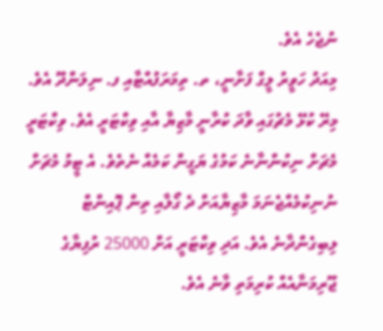ނުޖެހެ އެވެ.
މިއަދު ހަވީރު ލީގް ފަށާނީ، ތ. ތިމަރަފުއްޓާއި ފ. ނިލަންދޫ އެވެ. މިރޭ ކުޅޭ މެޗުގައި ވާދަ ކުރާނީ މާޒިޔާ އާއި ވިކްޓަރީ އެވެ. ވިކްޓަރީ މެޗަށް ނިކުންނާނެ ކަމުގެ ޔަގީން ކަމެއް ނެތެވެ. އެ ޓީމު މެޗަށް ނުނިކުމެއްޖެނަމަ މާޒިޔާއަށް ދެ ގޯލާއި ތިން ޕޮއިންޓް ލިބިގެންދާނެ އެވެ. އަދި ވިކްޓަރީ އަށް 25000 ރުފިޔާގެ ޖޫރިމަނާއެއް ކުރިމަތި ވާނެ އެވެ.